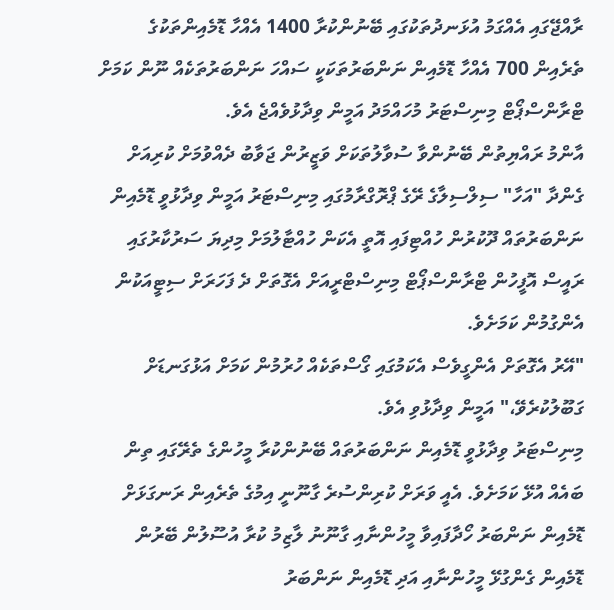ރާއްޖޭގައި އެއްގަމު އުޅަނދުތަކުގައި ބޭނުންކުރާ 1400 އެއްހާ ޑޮމެއިންތަކުގެ ތެރެއިން 700 އެއްހާ ޑޮމެއިން ނަންބަރުތަކަކީ ސައްހަ ނަންބަރުތަކެއް ނޫން ކަމަށް ޓްރާންސްޕޯޓް މިނިސްޓަރު މުހައްމަދު އަމީން ވިދާޅުވެއްޖެ އެވެ.
އާންމު ރައްޔިތުން ބޭނުންވާ ސުވާލުތަކަށް ވަޒީރުން ޖަވާބު ދެއްވުމަށް ކުރިއަށް ގެންދާ "އަހާ" ސިލްސިލާގެ ރޭގެ ޕްރޮގްރާމުގައި މިނިސްޓަރު އަމީން ވިދާޅުވީ ޑޮމެއިން ނަންބަރުތައް ދޫކުރުން ހުއްޓިފައި އޮތީ އެކަން ހުއްޓާލުމަށް މިދިޔަ ސަރުކާރުގައި ރައީސް އޮފީހުން ޓްރާންސްޕޯޓް މިނިސްޓްރީއަށް އެގޮތަށް ދެ ފަހަރަށް ސިޓީއަކުން އެންގުމުން ކަމަށެވެ.
"އޭރު އެގޮތަށް އެންގީވެސް އެކަމުގައި ގޯސްތަކެއް ހުރުމުން ކަމަށް އަޅުގަނޑަށް ގަބޫލުކުރެވޭ،" އަމީން ވިދާޅުވި އެވެ.
މިނިސްޓަރު ވިދާޅުވީ ޑޮމެއިން ނަންބަރުތައް ބޭނުންކުރާ މީހުންގެ ތެރޭގައި ތިން ބައެއް އުޅޭ ކަމަށެވެ. އެއީ ވަރަށް ކުރިންސުރެ ގާނޫނީ އިމުގެ ތެރެއިން ރަނގަޅަށް ޑޮމެއިން ނަންބަރު ހޯދާފައިވާ މީހުންނާއި ގާނޫނު ލާޒިމު ކުރާ އުސޫލުން ބޭރުން ޑޮމެއިން ގެންގުޅޭ މީހުންނާއި އަދި ޑޮމެއިން ނަންބަރު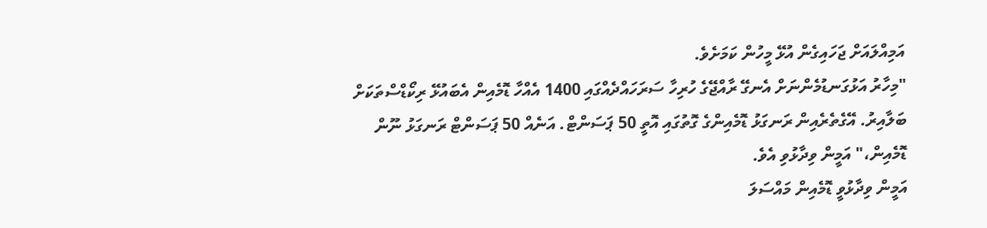އަމިއްލައަށް ޖަހައިގެން އުޅޭ މީހުން ކަމަށެވެ.
"މިހާރު އަޅުގަނޑުމެންނަށް އެނގޭ ރާއްޖޭގެ ހުރިހާ ސަރަހައްދެއްގައި 1400 އެއްހާ ޑޮމެއިން އެބައުޅޭ ރިކޯޑްސްތަކަށް ބަލާއިރު. އޭގެތެރެއިން ރަނގަޅު ޑޮމެއިންގެ ގޮތުގައި އޮތީ 50 ޕަސަންޓް. އަނެއް 50 ޕަސަންޓް ރަނގަޅު ނޫން ޑޮމެއިން،" އަމީން ވިދާޅުވި އެވެ.
އަމީން ވިދާޅުވީ ޑޮމެއިން މައްސަލަ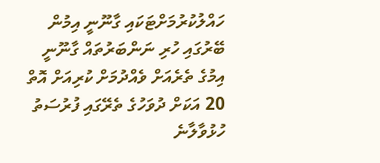ހައްލުކުރުމަށްޓަކައި ގާނޫނީ އިމުން ބޭރުގައި ހުރި ނަންބަރުތައް ގާނޫނީ އިމުގެ ތެރެއަށް ވެއްދުމަށް ކުރިއަށް އޮތް 20 އަކަށް ދުވަހުގެ ތެރޭގައި ފުރުސަތު ހުޅުވާލާނެ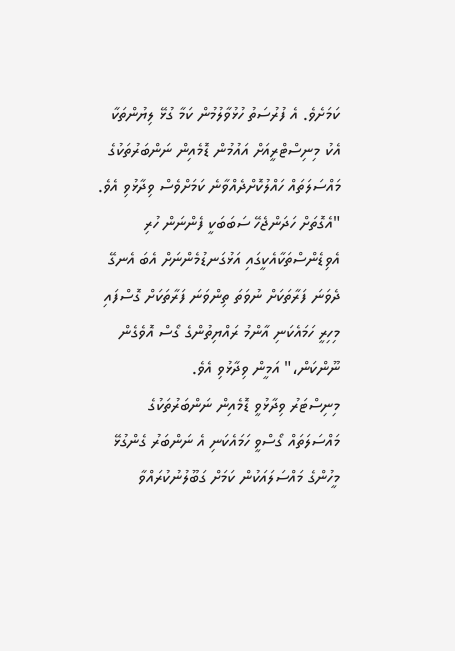ކަމަށެވެ. އެ ފުރުސަތު ހުޅުވާލުމުން ކަމާ ގުޅޭ ލިޔުންތަކާ އެކު މިނިސްޓްރީއަށް އައުމުން ޑޮމެއިން ނަންބަރުތަކުގެ މައްސަލަތައް ހައްލުކޮށްދެއްވާނެ ކަމަށްވެސް ވިދާޅުވި އެވެ.
"އެގޮތަށް ހަދަންޖެހޭ ސަބަބަކީ ފެންނަން ހުރި އެވިޑެންސްތަކާއެކީގައި އަޅުގަނޑުމެންނަށް އެބަ އެނގޭ ދެވަނަ ފަރާތަކަށް ނުވަތަ ތިންވަނަ ފަރާތަކަށް ގޮސްފައި މިހިރީ ހަމައެކަނި އާންމު ރައްޔިތުންގެ ގޯސް އޮވެގެން ނޫންކަން،" އަމީން ވިދާޅުވި އެވެ.
މިނިސްޓަރު ވިދާޅުވީ ޑޮމެއިން ނަންބަރުތަކުގެ މައްސަލަތައް ގޯސްވީ ހަމައެކަނި އެ ނަންބަރު ގެންގުޅޭ މީހުންގެ މައްސަލައަކުން ކަމަށް ގަބޫލުނުކުރައްވާ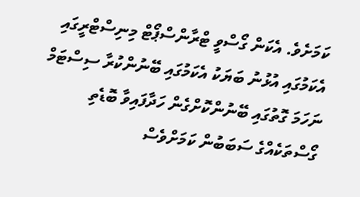ކަމަށެވެ. އެކަން ގޯސްވީ ޓްރާންސްޕޯޓް މިނިސްޓްރީގައި އެކަމުގައި އުޅުނު ބަޔަކު އެކަމުގައި ބޭނުންކުރާ ސިސްޓަމް ނަހަމަ ގޮތުގައި ބޭނުންކޮށްގެން ހަދާފައިވާ ބޮޑެތި ގޯސްތަކެއްގެ ސަބަބުން ކަމަށްވެސް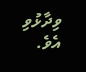ވިދާޅުވި އެވެ.